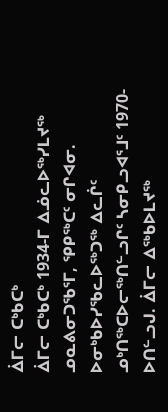ᐄᒥᓕ ᑕᒃᑲᑕᒃ
ᐄᒥᓕ ᑕᒃᑲᑕᒃ 1934-ᒥ ᐃᓅᓚᐅᖅᓯᒪᔪᖅ ᓄᓇᕕᓂᑐᖃᕐᒥ, ᕿᑭᖅᑕᑦ ᓂᒋᐊᓂ. ᐅᓂᒃᑲᐅᓯᖃᓚᐅᖅᑐᖅ ᐃᓚᒌᑦ ᓄᒃᑎᖅᑕᐅᓕᖅᑎᓪᓗᒋᑦ ᓴᓂᑭᓗᐊᕐᒧᑦ 1970-ᐅᑎᓪᓗᒍ. ᐄᒥᓕ ᐃᖅᑲᐅᒪᔪᖅ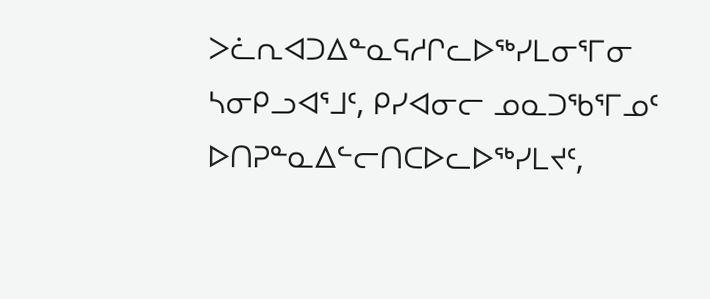ᐳᓛᕆᐊᑐᐃᓐᓇᕋᓱᒋᓚᐅᖅᓯᒪᓂᕐᒥᓂ ᓴᓂᑭᓗᐊᕐᒧᑦ, ᑭᓯᐊᓂᓕ ᓄᓇᑐᖃᕐᒥᓄᑦ ᐅᑎᕈᓐᓇᐃᓪᓕᑎᑕᐅᓚᐅᖅᓯᒪᔪᑦ,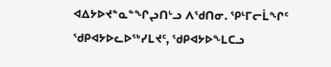ᐊᐃᔭᐅᔪᓐᓇᓐᖏᖢᑎᒡᓗ ᐱᖁᑎᓂ. ᕿᒻᒥᓕᒫᖏᑦ ᖁᑭᐊᔭᐅᓚᐅᖅᓯᒪᔪᑦ, ᖁᑭᐊᔭᐅᖕᒪᑕᓗ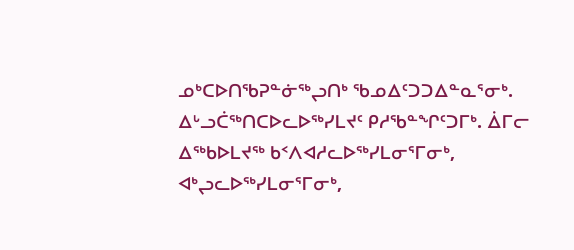ᓄᒃᑕᐅᑎᖃᕈᓐᓃᖅᖢᑎᒃ ᖃᓄᐃᑦᑐᑐᐃᓐᓇᕐᓂᒃ. ᐃᒡᓗᑖᖅᑎᑕᐅᓚᐅᖅᓯᒪᔪᑦ ᑭᓱᖃᓐᖏᑦᑐᒥᒃ. ᐄᒥᓕ ᐃᖅᑲᐅᒪᔪᖅ ᑲᑉᐱᐊᓱᓚᐅᖅᓯᒪᓂᕐᒥᓂᒃ, ᐊᒃᖢᓚᐅᖅᓯᒪᓂᕐᒥᓂᒃ,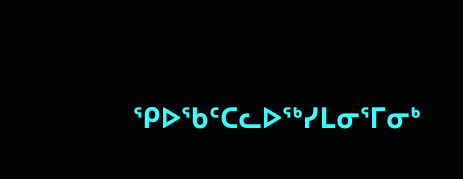ᕿᐅᖃᑦᑕᓚᐅᖅᓯᒪᓂᕐᒥᓂᒃ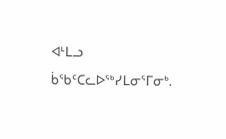ᐊᒻᒪᓗ ᑳᖃᑦᑕᓚᐅᖅᓯᒪᓂᕐᒥᓂᒃ.